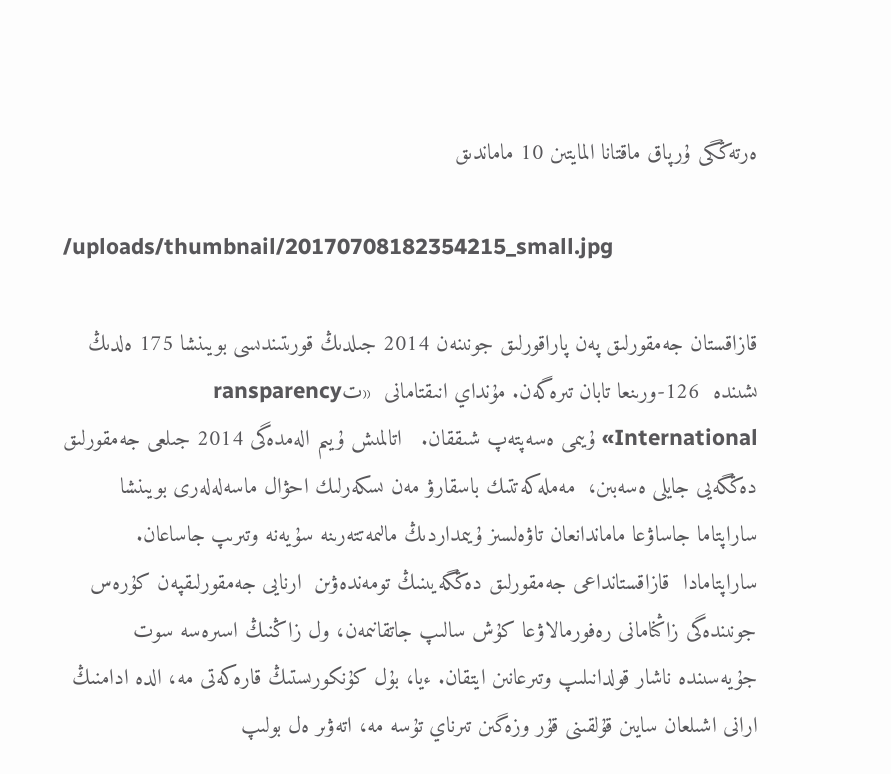ەرتەڭگى ۇرپاق ماقتانا المايتىن 10 ماماندىق

/uploads/thumbnail/20170708182354215_small.jpg

قازاقستان جەمقورلىق پەن پاراقورلىق جونىنەن 2014 جىلدىڭ قورىتىندىسى بويىنشا 175 ەلدىڭ ىشىندە  126-ورىنعا تابان تىرەگەن. مۇنداي انىقتامانى  «تransparency International» ۇيىمى ەسەپتەپ شىققان.   اتالمىش ۇيىم الەمدەگى 2014 جىلعى جەمقورلىق دەڭگەيى جايلى ەسەبىن،  مەملەكەتتىك باسقارۋ مەن ىسكەرلىك احۋال ماسەلەلەرى بويىنشا ساراپتاما جاساۋعا ماماندانعان تاۋەلسىز ۇيىمداردىڭ مالىمەتتەرىنە سۇيەنە وتىرىپ جاساعان. ساراپتامادا  قازاقستانداعى جەمقورلىق دەڭگەيىنىڭ تومەندەۋىن  ارنايى جەمقورلىقپەن كۇرەس جونىندەگى زاڭنامانى رەفورمالاۋعا كۇش سالىپ جاتقانىمەن، ول زاڭنىڭ اسىرەسە سوت جۇيەسىندە ناشار قولدانىلىپ وتىرعانىن ايتقان. ءيا، بۇل كۇنكورىستىڭ قارەكەتى مە، الدە ادامنىڭ ارانى اشىلعان سايىن قۇلقىنى قۇر وزەگىن تىرناي تۇسە مە، اتەۋىر ەل بولىپ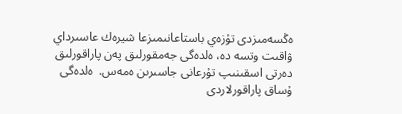ەڭسەمىزدى تۇزەي باستاعانىمىزعا شيرەك عاسىرداي ۋاقىت وتسە دە، ەلدەگى جەمقورلىق پەن پاراقورلىق دەرتى اسقىنىپ تۇرعانى جاسىرىن ەمەس.  ەلدەگى ۇساق پاراقورلاردى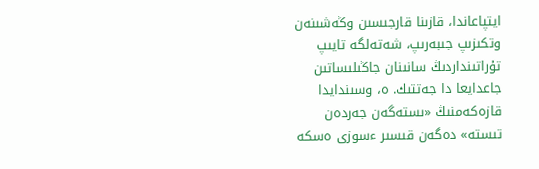ايتپاعاندا، قازىنا قارجىسىن وڭەشىنەن وتكىزىپ جىبەرىپ، شەتەلگە تايىپ تۇراتىنداردىڭ سانىنان جاڭىلىساتىن جاعدايعا دا جەتتىك. ە، وسىندايدا قازەكەمنىڭ «ىستەگەن جەردەن تىستە» دەگەن قىسىر ءسوزى ەسكە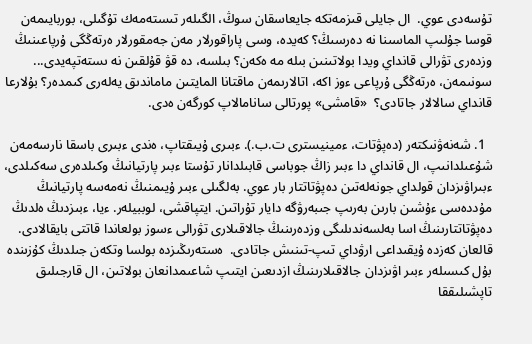تۇسەدى عوي.  ال جايلى قىزمەتكە جايعاسقان سوڭ، الگىلەر تىستەمەك تۇگىلى، بوربايىمەن قوسا جۇلىپ الماسىنا نە دەرسىڭ؟ كەيدە، وسى پاراقورلار مەن جەمقورلار ەرتەڭگى ۇرپاعىنىڭ وزدەرى تۋرالى قانداي ويدا بولاتىنىن بىلە مە ەكەن؟ بىلسە، دە قۋ قۇلقىن نە ىستەتپەيدى... سونىمەن، ەرتەڭگى ۇرپاعى ءوز اكە، اتالارىمەن ماقتانا المايتىن ماماندىق يەلەرى كىمدەر؟ بۇلارعا قانداي سالالار جاتادى؟  «قامشى» پورتالى سانامالاپ كورگەن ەدى.

  1. شەنەۋنىكتەر (دەپۋتات، ءمينيسترى ت.ب.). ءبىرى ۇيىقتاپ، ەندى ءبىرى باسقا نارسەمەن شۇعىلدانىپ، ال قانداي دا ءبىر زاڭ جوباسى قابىلدانار تۇستا ءبىر پارتيانىڭ وكىلدەرى سەكىلدى، ءبىراۋىزدان قولداي جونەلەتىن دەپۋتاتتار بار عوي. بەلگىلى ءبىر ۇيىمنىڭ نەمەسە پارتيانىڭ مۇددەسى ءۇشىن بارىن بەرىپ جىبەرۋگە دايار تۇراتىن. ايتپاقشى، لوببيلەر. ءيا، ءبىزدىڭ ەلدىڭ دەپۋتاتتارىنىڭ اسا بەلسەندىلىگى وزدەرىنىڭ جالاقىلارى تۋرالى ءسوز بولعاندا قاتتى بايقالادى. قالعان كەزدە ۇيقىداعى ارۋداي تىپ-تىنىش جاتادى.  ەستەرىڭىزدە بولسا وتكەن جىلدىڭ كۇزىندە بۇل كىسىلەر ءبىر اۋىزدان جالاقىلارىنىڭ ازدىعىن ايتىپ شاعىمدانعان بولاتىن، ال قارجىلىق تاپشىلىققا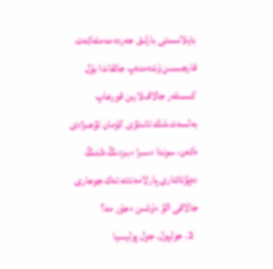بايلانىستى بارلىق جەردە مەملەكەت قارجىسىن ۇندەمدەپ جاتقاندا بۇل كىسىلەر جالاقىلارىن قورعاپ بەلسەندىلىك تانىتۋى كۇمان تۋعىزادى ەكەن، سوندا ءسىرا ءبىزدىڭ ەلدىڭ دەپۋتاتتارى پارلامەنتتە تەك جوعارى جالاقى الۋ ءۇشىن ءجۇر مە؟
  2. جولپول. جول پوليسيا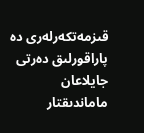قىزمەتكەرلەرى دە پاراقورلىق دەرتى جايلاعان ماماندىقتار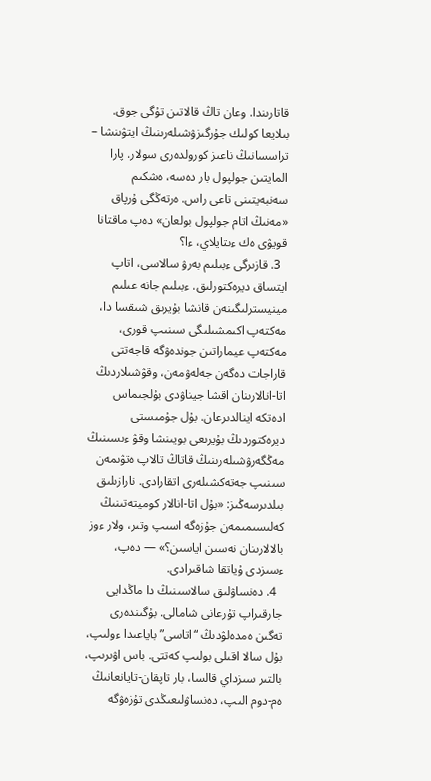قاتارىندا. وعان تاڭ قالاتىن تۇگى جوق. بىلايعا كولىك جۇرگىزۋشىلەرىنىڭ ايتۋىنشا – تراسسانىڭ ناعىز كورولدەرى سولار. پارا المايتىن جولپول بار دەسە، ەشكىم سەنبەيتىنى تاعى راس. ەرتەڭگى ۇرپاق «مەنىڭ اتام جولپول بولعان» دەپ ماقتانا قويۋى ەك ءىتايلاي، ءا؟
  3. قازىرگى ءبىلىم بەرۋ سالاسى، اتاپ ايتساق ديرەكتورلىق. ءبىلىم جانە عىلىم مينيسترلىگىنەن قانشا بۇيرىق شىقسا دا، مەكتەپ اكىمشىلىگى سىنىپ قورى، مەكتەپ عيماراتىن جوندەۋگە قاجەتتى قاراجات دەگەن جەلەۋمەن، وقۋشىلاردىڭ اتا-انالارىنان اقشا جيناۋدى بۇلجىماس ادەتكە اينالدىرعان. بۇل جۇمىستى ديرەكتوردىڭ بۇيرىعى بويىنشا وقۋ ءىسىنىڭ مەڭگەرۋشىلەرىنىڭ قاتاڭ تالاپ ەتۋىمەن سىنىپ جەتەكشىلەرى اتقارادى. نارازىلىق بىلدىرسەڭىز: «بۇل اتا-انالار كوميتەتىنىڭ كەلىسىمىمەن جۇزەگە اسىپ وتىر، ولار ءوز بالالارىنان نەسىن اياسىن؟» — دەپ، ءسىزدى ۇياتقا شاقىرادى.
  4. دەنساۋلىق سالاسىنىڭ دا ماڭدايى جارقىراپ تۇرعانى شامالى. بۇگىندەرى تەگىن ەمدەلۋدىڭ “اتاسى” باياعىدا ءولىپ، بۇل سالا اقىلى بولىپ كەتتى. باس اۋىرىپ، بالتىر سىزداي قالسا، بار تاپقان-تايانعانىڭ ەم-دوم الىپ، دەنساۋلىعىڭدى تۇزەۋگە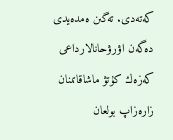كەتەدى. تەگىن ەمدەيدى دەگەن اۋرۋحانالارداعى كەزەك كۇتۋ ماشاقاتىنان زارەزاپ بولعان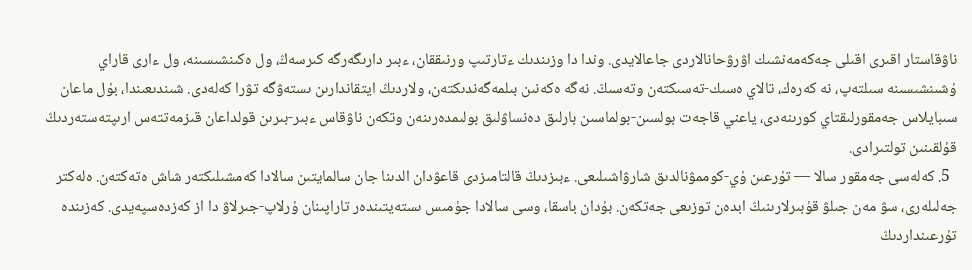ناۋقاستار اقىرى اقىلى جەكەمەنشىك اۋرۋحانالاردى جاعالايدى. وندا دا وزىندىك ءتارتىپ ورنىققان، ءبىر دارىگەرگە كىرسەڭ، ول ەكىنشىسىنە، ول ءارى قاراي ۇشىنشىسىنە سىلتەپ، نە كەرەك، تالاي ەسىك-تەسىكتەن وتەسىڭ. نەگە ەكەنىن بىلمەگەندىكتەن، ولاردىڭ ايتقاندارىن ىستەۋگە تۋرا كەلەدى. شىندىعىندا، بۇل ماعان سىبايلاس جەمقورلىقتاي كورىنەدى، ياعني قاجەت بولسىن-بولماسىن بارلىق دەنساۋلىق بولىمدەرىنەن وتكەن ناۋقاس ءبىر-بىرىن قولداعان قىزمەتتەس ارىپتەستەردىڭ قۇلقىنىن تولتىرادى.
  5. كەلەسى جەمقور سالا — تۇرعىن ۇي-كوممۋنالدىق شارۋاشىلىعى. ءبىزدىڭ قالتامىزدى قاعۋدان الدىنا جان سالمايتىن سالادا كەمشىلىكتەر شاش ەتەكتەن. ەلەكتر جەلىلەرى، سۋ مەن جىلۋ قۇبىرلارىنىڭ ابدەن توزىعى جەتكەن. بۇدان باسقا، وسى سالادا جۇمىس ىستەيتىندەر تاراپىنان ۇرلاپ-جىرلاۋ دا از كەزدەسپەيدى. كەزىندە تۇرعىنداردىڭ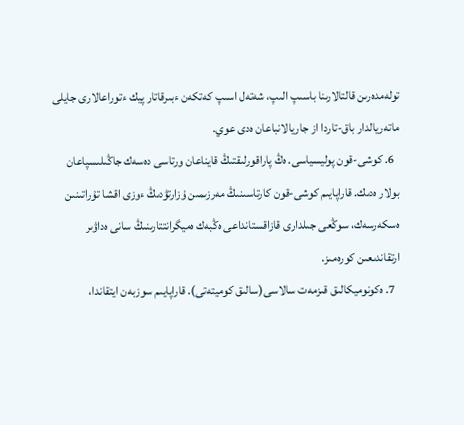تولەمدەرىن قالتالارىنا باسىپ الىپ، شەتەل اسىپ كەتكەن ءبىرقاتار پيك ءتوراعالارى جايلى ماتەريالدار باق-تاردا از جاريالانباعان ەدى عوي.
  6. كوشى-قون پوليسياسى. ەڭ پاراقورلىقتىڭ قايناعان ورتاسى دەسەك جاڭىلىسپاعان بولار ەدىك. قاراپايىم كوشى-قون كارتاسىنىڭ مەرزىمىن ۇزارتۋدىڭ ءوزى اقشا تۇراتىنىن ەسكەرسەك، سوڭعى جىلدارى قازاقستانداعى ەڭبەك ەميگرانتتارىنىڭ سانى ەداۋىر ارتقاندىعىن كورەمىز.
  7. ەكونوميكالىق قىزمەت سالاسى(سالىق كوميتەتى). قاراپايىم سوزبەن ايتقاندا،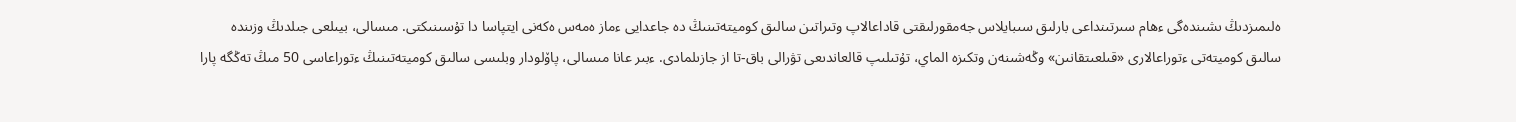ەلىمىزدىڭ ىشىندەگى ءھام سىرتىنداعى بارلىق سىبايلاس جەمقورلىقتى قاداعالاپ وتىراتىن سالىق كوميتەتىنىڭ دە جاعدايى ءماز ەمەس ەكەنى ايتپاسا دا تۇسىنىكتى. مىسالى، بيىلعى جىلدىڭ وزىندە سالىق كوميتەتى ءتوراعالارى «قىلعىتقانىن» وڭەشىنەن وتكىزە الماي، تۇتىلىپ قالعاندىعى تۋرالى باق-تا از جازىلمادى. ءبىر عانا مىسالى، پاۆلودار وبلىسى سالىق كوميتەتىنىڭ ءتوراعاسى 50 مىڭ تەڭگە پارا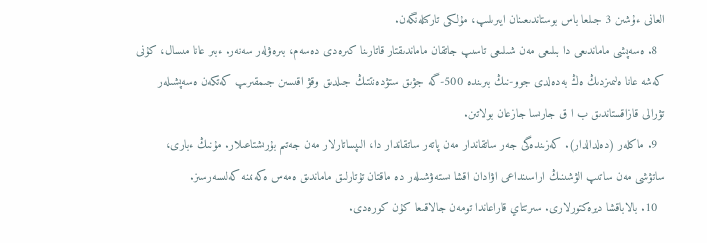العانى ءۇشىن 3 جىلعا باس بوستاندىعىنان ايىرىلىپ، مۇلكى تاركىلەنگەن.
  8. ەسەپشى ماماندىعى دا بىلىعى مەن شىلىعى تاسىپ جاتقان ماماندىقتار قاتارىنا كىرەدى دەسەم، بىرەۋلەر سەنەر. ءبىر عانا مىسال، كۇنى كەشە عانا ەلىمىزدىڭ ەڭ بەدەلدى جوو-نىڭ بىرىندە 500-گە جۋىق ستۋدەنتتىڭ جىلدىق وقۋ اقىسىن جىمقىرىپ كەتكەن ەسەپشىلەر تۋرالى قازاقستاندىق ب ا ق جارىسا جازعان بولاتىن.
  9. ماكلەر (دەلدالدار). كەزىندەگى جەر ساتقاندار مەن پاتەر ساتقاندار دا، الىپساتارلار مەن جەتىم بۇرىشتاعىلار. مۇنىڭ ءبارى، ساتۋشى مەن ساتىپ الۋشىنىڭ اراسىنداعى اۋادان اقشا ىستەۋشىلەر دە ماقتان تۇتارلىق ماماندىق ەمەس ەكەنىنە كەلىسەرسىز.
  10. بالاباقشا ديرەكتورلارى. سىرتتاي قاراعاندا تومەن جالاقىعا كۇن كورەدى.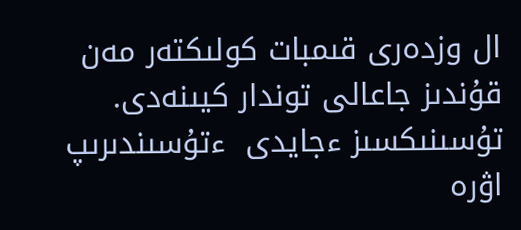ال وزدەرى قىمبات كولىكتەر مەن قۇندىز جاعالى توندار كيىنەدى. تۇسىنىكسىز ءجايدى  ءتۇسىندىرىپ اۋرە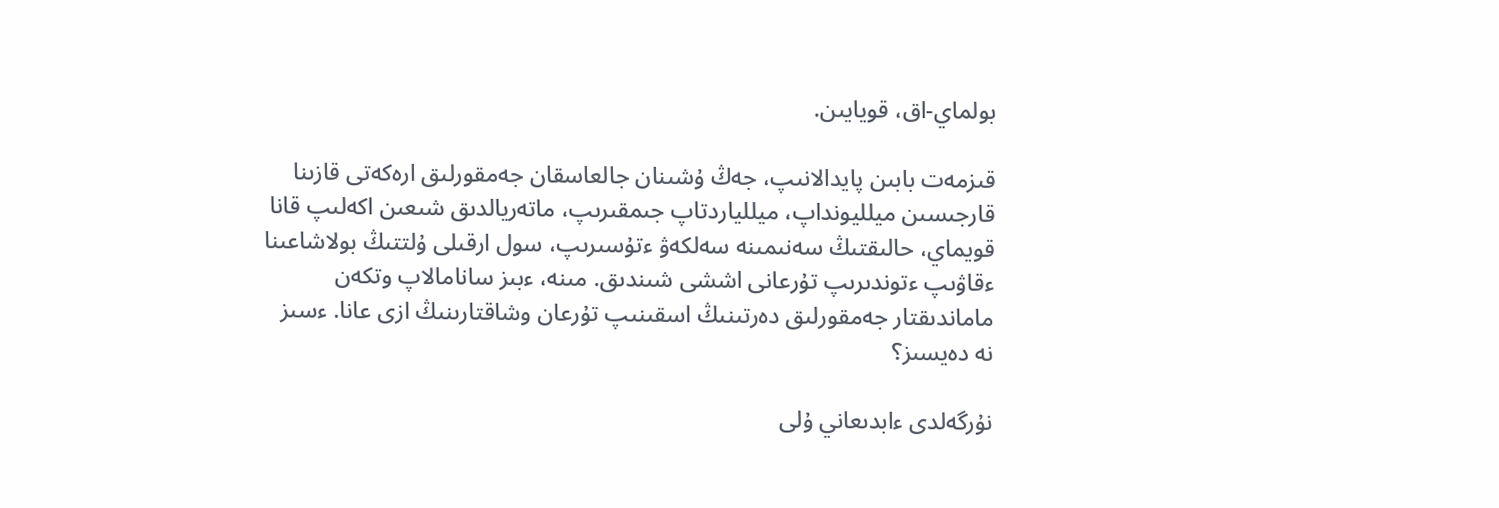بولماي-اق، قويايىن.

قىزمەت بابىن پايدالانىپ، جەڭ ۇشىنان جالعاسقان جەمقورلىق ارەكەتى قازىنا قارجىسىن ميلليونداپ، ميللياردتاپ جىمقىرىپ، ماتەريالدىق شىعىن اكەلىپ قانا قويماي، حالىقتىڭ سەنىمىنە سەلكەۋ ءتۇسىرىپ، سول ارقىلى ۇلتتىڭ بولاشاعىنا ءقاۋىپ ءتوندىرىپ تۇرعانى اششى شىندىق. مىنە، ءبىز سانامالاپ وتكەن ماماندىقتار جەمقورلىق دەرتىنىڭ اسقىنىپ تۇرعان وشاقتارىنىڭ ازى عانا. ءسىز نە دەيسىز؟

نۇرگەلدى ءابدىعاني ۇلى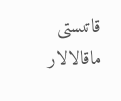قاتىستى ماقالالار